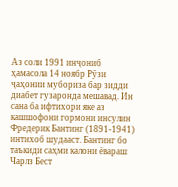Аз соли 1991 инҷониб ҳамасола 14 ноябр Рӯзи ҷаҳонии мубориза бар зидди диабет гузаронда мешавад. Ин сана ба ифтихори яке аз кашшофони гормони инсулин Фредерик Бантинг (1891-1941) интихоб шудааст. Бантинг бо таъкиди саҳми калони ёвараш Чарлз Бест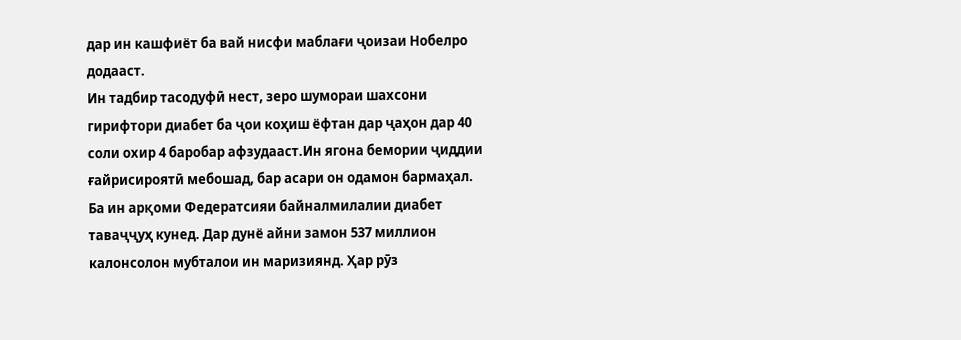дар ин кашфиёт ба вай нисфи маблағи ҷоизаи Нобелро додааст.
Ин тадбир тасодуфӣ нест, зеро шумораи шахсони гирифтори диабет ба ҷои коҳиш ёфтан дар ҷаҳон дар 40 соли охир 4 баробар афзудааст.Ин ягона бемории ҷиддии ғайрисироятӣ мебошад, бар асари он одамон бармаҳал.
Ба ин арқоми Федератсияи байналмилалии диабет таваҷҷуҳ кунед. Дар дунё айни замон 537 миллион калонсолон мубталои ин маризиянд. Ҳар рӯз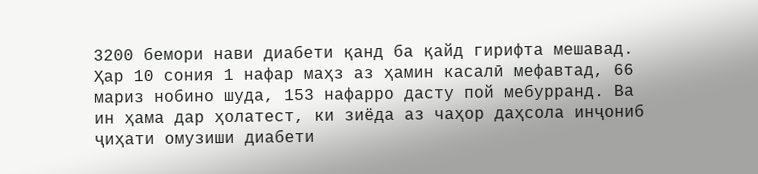3200 бемори нави диабети қанд ба қайд гирифта мешавад. Ҳар 10 сония 1 нафар маҳз аз ҳамин касалӣ мефавтад, 66 мариз нобино шуда, 153 нафарро дасту пой мебурранд. Ва ин ҳама дар ҳолатест, ки зиёда аз чаҳор даҳсола инҷониб ҷиҳати омузиши диабети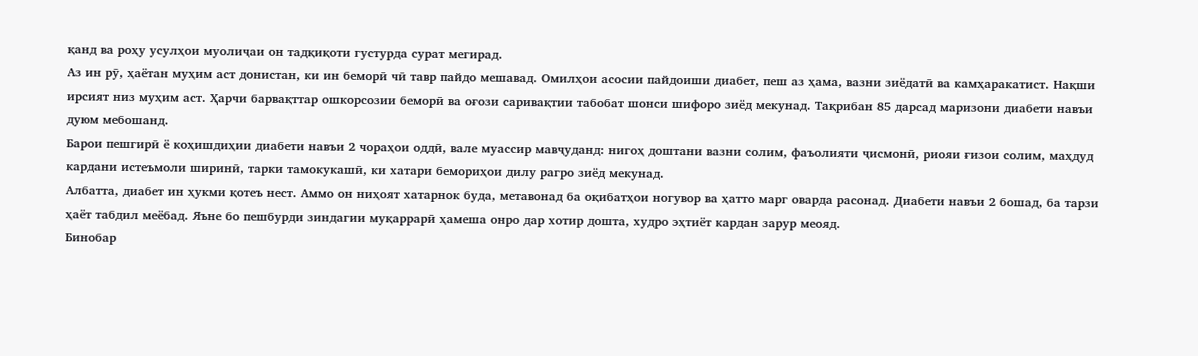қанд ва роҳу усулҳои муолиҷаи он тадқиқоти густурда сурат мегирад.
Аз ин рӯ, ҳаётан муҳим аст донистан, ки ин беморӣ чӣ тавр пайдо мешавад. Омилҳои асосии пайдоиши диабет, пеш аз ҳама, вазни зиёдатӣ ва камҳаракатист. Нақши ирсият низ муҳим аст. Ҳарчи барвақттар ошкорсозии беморӣ ва оғози саривақтии табобат шонси шифоро зиёд мекунад. Тақрибан 85 дарсад маризони диабети навъи дуюм мебошанд.
Барои пешгирӣ ё коҳишдиҳии диабети навъи 2 чораҳои оддӣ, вале муассир мавҷуданд: нигоҳ доштани вазни солим, фаъолияти ҷисмонӣ, риояи ғизои солим, маҳдуд кардани истеъмоли ширинӣ, тарки тамокукашӣ, ки хатари бемориҳои дилу рагро зиёд мекунад.
Албатта, диабет ин ҳукми қотеъ нест. Аммо он ниҳоят хатарнок буда, метавонад ба оқибатҳои ногувор ва ҳатто марг оварда расонад. Диабети навъи 2 бошад, ба тарзи ҳаёт табдил меёбад. Яъне бо пешбурди зиндагии муқаррарӣ ҳамеша онро дар хотир дошта, худро эҳтиёт кардан зарур меояд.
Бинобар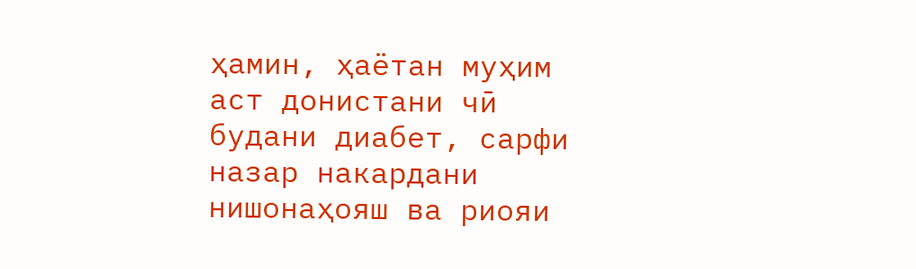ҳамин, ҳаётан муҳим аст донистани чӣ будани диабет, сарфи назар накардани нишонаҳояш ва риояи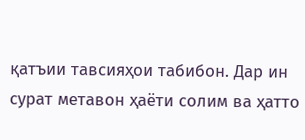қатъии тавсияҳои табибон. Дар ин сурат метавон ҳаёти солим ва ҳатто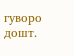гуворо дошт.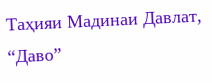Таҳияи Мадинаи Давлат, “Даво”